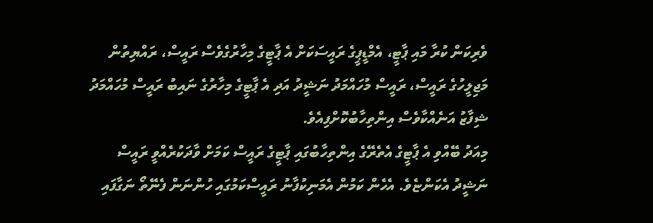ވެރިކަން ކުރާ މައި ޕާޓީ، އެމްޑީޕީގެ ރައީސަކަށް އެ ޕާޓީގެ މިހާރުގެވެސް ރައީސް، ރައްޔިތުން މަޖިލީހުގެ ރައީސް، ރައީސް މުހައްމަދު ނަޝީދު އަދި އެ ޕާޓީގެ މިހާރުގެ ނައިބު ރައީސް މުހައްމަދު ޝިފާޒު އަނެއްކާވެސް އިންތިހާބުކޮށްފިއެވެ.
މިއަދު ބޭއްވި އެ ޕާޓީގެ އެތެރޭގެ އިންތިހާބުގައި ޕާޓީގެ ރައީސް ކަމަށް ވާދަކުރެއްވީ ރައީސް ނަޝީދު އެކަންޏެވެ. އެހެން ކަމުން އެމަނިކުފާނު ރައީސްކަމުގައި ހުންނަން ފެނޭތޯ ނަގާފައި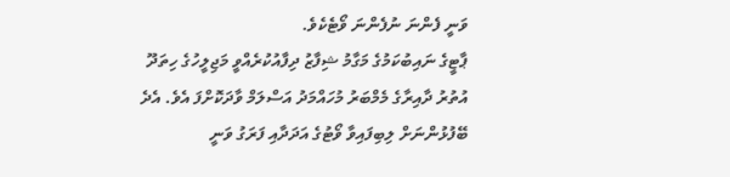ވަނީ ފެންނަ ނުފެންނަ ވޯޓެކެވެ.
ޕާޓީގެ ނައިބުކަމުގެ މަގާމު ޝިފާޒު ދިފާއުކުރެއްވީ މަޖިލީހުގެ ހިތަދޫ އުތުރު ދާއިރާގެ މެމްބަރު މުހައްމަދު އަސްލަމް ވާދަކޮށްފަ އެވެ. އެދެ ބޭފުޅުންނަށް ލިބިފައިވާ ވޯޓުގެ އަދަދާއި ފަރަގު ވަނީ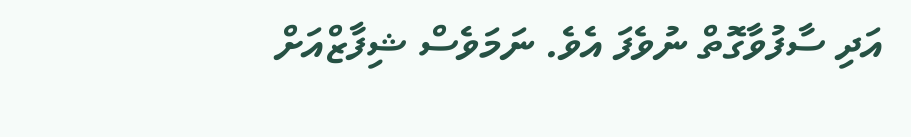އަދި ސާފުވާގޮތް ނުވެފަ އެވެ. ނަމަވެސް ޝިފާޒްއަށް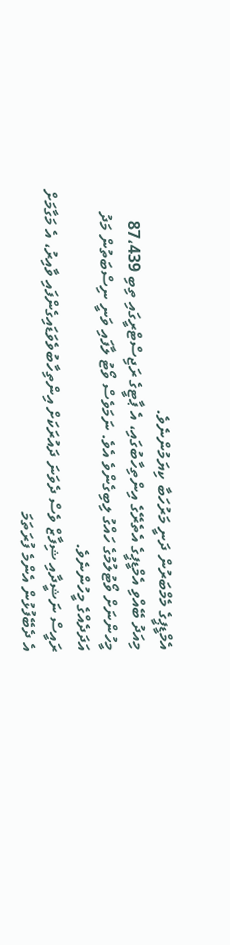އެމްޑީޕީގެ މެމްބަރުން ދަނީ މަރުހަބާ ކިޔަމުންނެވެ.
މިއަދު ބޭއްވި އެމްޑީޕީގެ އެތެރޭގެ އިންތިހާބުގައި، އެ ޕާޓީގެ ރަޖިސްޓްރީގައި ތިބި 87،439 މީހުންނަށް ވޯޓުލުމުގެ ހައްގު ލިބިގެންވެ އެވެ. ނަމަވެސް ވޯޓު ލާފައި ވަނީ ނިސްބަތުން މަދު އަދަދެއްގެ މީހުންނެވެ.
ރައީސް ނަޝީދާއި ޝިފާޒް ވެސް ދެވަނަ ދައުރަކަށް އިންތިހާބުވެވަޑައިގެންފައި ވާއިރު، އެ މަގާމަށް އެ ދެބޭފުޅުން އެންމެ ފުރަތަމަ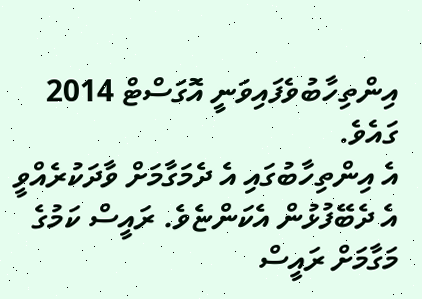އިންތިހާބުވެފައިވަނީ އޮގަސްޓް 2014 ގައެވެ.
އެ އިންތިހާބުގައި އެ ދެމަގާމަށް ވާދަކުރެއްވީ އެ ދެބޭފުޅުން އެކަންޏެވެ. ރައީސް ކަމުގެ މަގާމަށް ރައީސް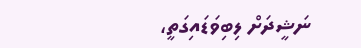ނަޝީދަށް ލިބިވަޑައިގަތީ،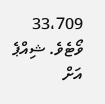33،709 ވޯޓެވެ. ޝިއްޕެ އަށް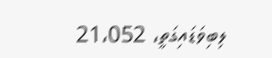ލިބިވަޑައިގަތީ، 21،052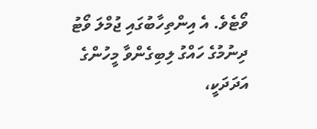ވޯޓެވެ. އެ އިންތިހާބުގައި ޖުމްލަ ވޯޓު ދިނުމުގެ ހައްގު ލިބިގެންވާ މީހުންގެ އަދަދަކީ،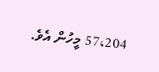57،204 މީހުން އެވެ.